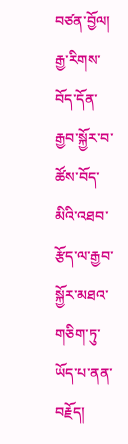བཙན་བྱོལ།
རྒྱ་རིགས་བོད་དོན་རྒྱབ་སྐྱོར་བ་ཚོས་བོད་མིའི་འཐབ་རྩོད་ལ་རྒྱབ་སྐྱོར་མཐའ་གཅིག་ཏུ་ཡོད་པ་ནན་བརྗོད།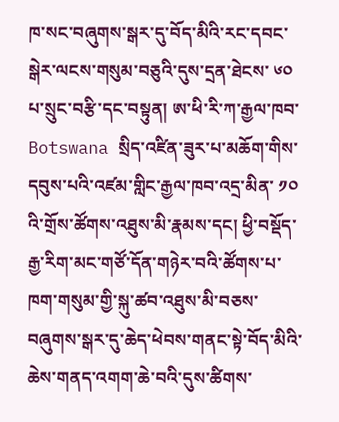ཁ་སང་བཞུགས་སྒར་དུ་བོད་མིའི་རང་དབང་སྒེར་ལངས་གསུམ་བཅུའི་དུས་དྲན་ཐེངས་ ༦༠ པ་སྲུང་བརྩི་དང་བསྟུན། ཨ་ཕི་རི་ཀ་རྒྱལ་ཁབ་ Botswana སྲིད་འཛིན་ཟུར་པ་མཆོག་གིས་དབུས་པའི་འཛམ་གླིང་རྒྱལ་ཁབ་འདྲ་མིན་ ༡༠ འི་གྲོས་ཚོགས་འཐུས་མི་རྣམས་དང། ཕྱི་བསྡོད་རྒྱ་རིག་མང་གཙོ་དོན་གཉེར་བའི་ཚོགས་པ་ཁག་གསུམ་གྱི་སྐུ་ཚབ་འཐུས་མི་བཅས་བཞུགས་སྒར་དུ་ཆེད་ཕེབས་གནང་སྟེ་བོད་མིའི་ཆེས་གནད་འགག་ཆེ་བའི་དུས་ཚིགས་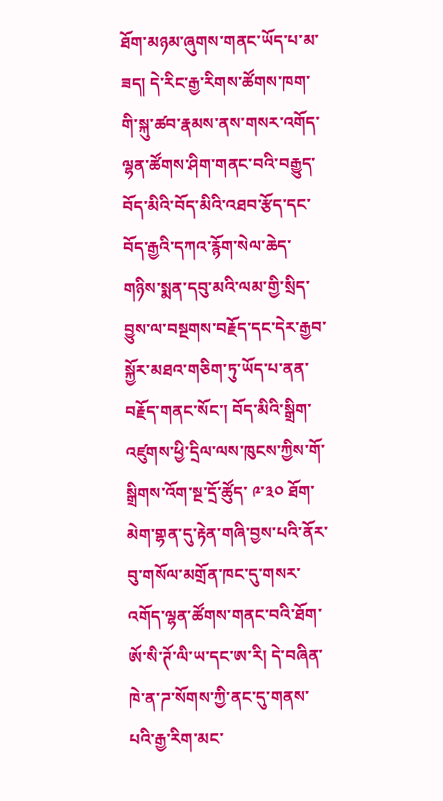ཐོག་མཉམ་ཞུགས་གནང་ཡོད་པ་མ་ཟད། དེ་རིང་རྒྱ་རིགས་ཚོགས་ཁག་གི་སྐུ་ཚབ་རྣམས་ནས་གསར་འགོད་ལྷན་ཚོགས་ཤིག་གནང་བའི་བརྒྱུད་བོད་མིའི་བོད་མིའི་འཐབ་རྩོད་དང་བོད་རྒྱའི་དཀའ་རྙོག་སེལ་ཆེད་གཉིས་སྨན་དབུ་མའི་ལམ་གྱི་སྲིད་བྱུས་ལ་བསྔགས་བརྗོད་དང་དེར་རྒྱབ་སྐྱོར་མཐའ་གཅིག་ཏུ་ཡོད་པ་ནན་བརྗོད་གནང་སོང་། བོད་མིའི་སྒྲིག་འཛུགས་ཕྱི་དྲིལ་ལས་ཁུངས་ཀྱིས་གོ་སྒྲིགས་འོག་སྔ་དྲོ་ཚོུད་ ༩་༣༠ ཐོག་མེག་གྷན་དུ་རྟེན་གཞི་བྱས་པའི་ནོར་བུ་གསོལ་མགྲོན་ཁང་དུ་གསར་འགོད་ལྷན་ཚོགས་གནང་བའི་ཐོག་ཨོ་སི་ཊོ་ལི་ཡ་དང་ཨ་རི། དེ་བཞིན་ཁེ་ན་ཌ་སོགས་ཀྱི་ནང་དུ་གནས་པའི་རྒྱ་རིག་མང་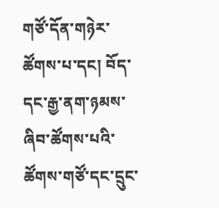གཙོ་དོན་གཉེར་ཚོགས་པ་དང། བོད་དང་རྒྱ་ནག་ཉམས་ཞིབ་ཚོགས་པའི་ཚོགས་གཙོ་དང་དྲུང་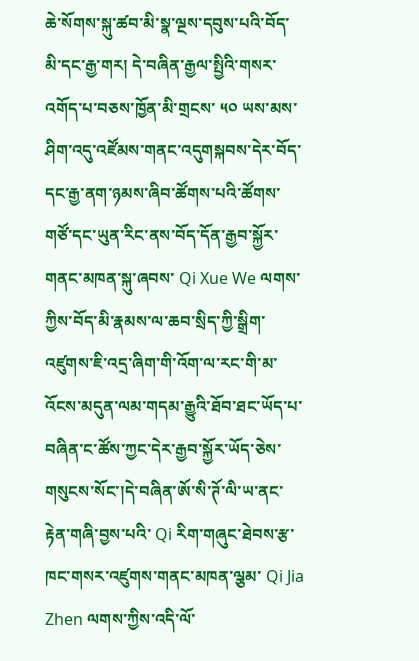ཆེ་སོགས་སྐུ་ཚབ་མི་སྣ་ལྔས་དབུས་པའི་བོད་མི་དང་རྒྱ་གར། དེ་བཞིན་རྒྱལ་སྤྱིའི་གསར་འགོད་པ་བཅས་ཁྱོན་མི་གྲངས་ ༥༠ ཡས་མས་ཤིག་འདུ་འཛོམས་གནང་འདུགསྐབས་དེར་བོད་དང་རྒྱ་ནག་ཉམས་ཞིབ་ཚོགས་པའི་ཚོགས་གཙོ་དང་ཡུན་རིང་ནས་བོད་དོན་རྒྱབ་སྐྱོར་གནང་མཁན་སྐུ་ཞབས་ Qi Xue We ལགས་ཀྱིས་བོད་མི་རྣམས་ལ་ཆབ་སྲིད་ཀྱི་སྒྲིག་འཛུགས་ཇི་འདྲ་ཞིག་གི་འོག་ལ་རང་གི་མ་འོངས་མདུན་ལམ་གདམ་རྒྱུའི་ཐོབ་ཐང་ཡོད་པ་བཞིན་ང་ཚོས་ཀྱང་དེར་རྒྱབ་སྐྱོར་ཡོད་ཅེས་གསུངས་སོང་།དེ་བཞིན་ཨོ་སི་ཊོ་ལི་ཡ་ནང་རྟེན་གཞི་བྱས་པའི་ Qi རིག་གཞུང་ཐེབས་རྩ་ཁང་གསར་འཛུགས་གནང་མཁན་ལྕམ་ Qi Jia Zhen ལགས་ཀྱིས་འདི་ལོ་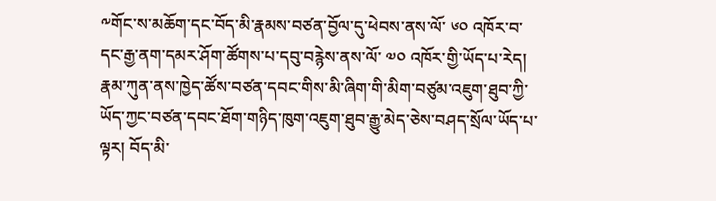༸གོང་ས་མཆོག་དང་བོད་མི་རྣམས་བཙན་བྱོལ་དུ་ཕེབས་ནས་ལོ་ ༦༠ འཁོར་བ་དང་རྒྱ་ནག་དམར་ཤོག་ཚོགས་པ་དབུ་བརྙེས་ནས་ལོ་ ༧༠ འཁོར་གྱི་ཡོད་པ་རེད། རྣམ་ཀུན་ནས་ཁྱེད་ཚོས་བཙན་དབང་གིས་མི་ཞིག་གི་མིག་བཙུམ་འཇུག་ཐུབ་ཀྱི་ཡོད་ཀྱང་བཙན་དབང་ཐོག་གཉིད་ཁུག་འཇུག་ཐུབ་རྒྱུ་མེད་ཅེས་བཤད་སྲོལ་ཡོད་པ་ལྟར། བོད་མི་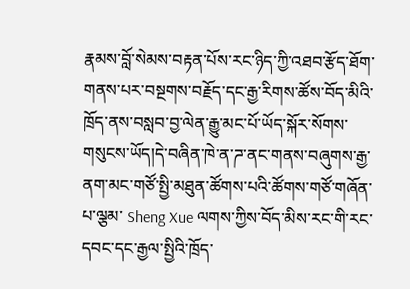རྣམས་བློ་སེམས་བརྟན་པོས་རང་ཉིད་ཀྱི་འཐབ་རྩོད་ཐོག་གནས་པར་བསྔགས་བརྗོད་དང་རྒྱ་རིགས་ཚོས་བོད་མིའི་ཁྲོད་ནས་བསླབ་བྱ་ལེན་རྒྱུ་མང་པོ་ཡོད་སྐོར་སོགས་གསུངས་ཡོད།དེ་བཞིན་ཁེ་ན་ཌ་ནང་གནས་བཞུགས་རྒྱ་ནག་མང་གཙོ་སྤྱི་མཐུན་ཚོགས་པའི་ཚོགས་གཙོ་གཞོན་པ་ལྕམ་ Sheng Xue ལགས་ཀྱིས་བོད་མིས་རང་གི་རང་དབང་དང་རྒྱལ་སྤྱིའི་ཁྲོད་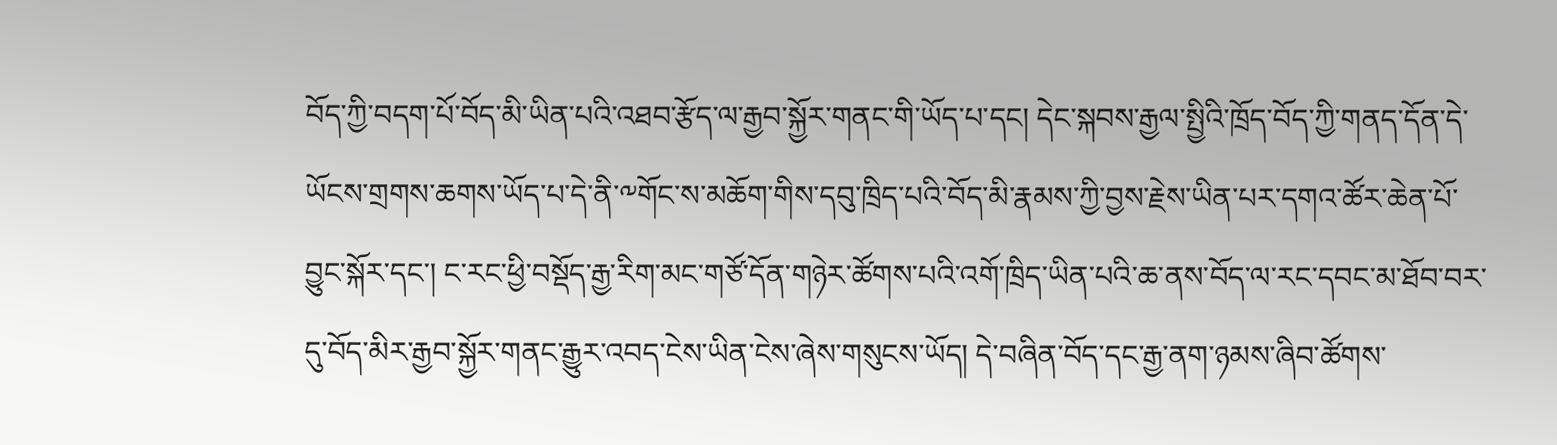བོད་ཀྱི་བདག་པོ་བོད་མི་ཡིན་པའི་འཐབ་རྩོད་ལ་རྒྱབ་སྐྱོར་གནང་གི་ཡོད་པ་དང། དེང་སྐབས་རྒྱལ་སྤྱིའི་ཁྲོད་བོད་ཀྱི་གནད་དོན་དེ་ཡོངས་གྲགས་ཆགས་ཡོད་པ་དེ་ནི་༸གོང་ས་མཆོག་གིས་དབུ་ཁྲིད་པའི་བོད་མི་རྣམས་ཀྱི་བྱས་རྗེས་ཡིན་པར་དགའ་ཚོར་ཆེན་པོ་བྱུང་སྐོར་དང་། ང་རང་ཕྱི་བསྡོད་རྒྱ་རིག་མང་གཙོ་དོན་གཉེར་ཚོགས་པའི་འགོ་ཁྲིད་ཡིན་པའི་ཆ་ནས་བོད་ལ་རང་དབང་མ་ཐོབ་བར་དུ་བོད་མིར་རྒྱབ་སྐྱོར་གནང་རྒྱུར་འབད་ངེས་ཡིན་ངེས་ཞེས་གསུངས་ཡོད། དེ་བཞིན་བོད་དང་རྒྱ་ནག་ཉམས་ཞིབ་ཚོགས་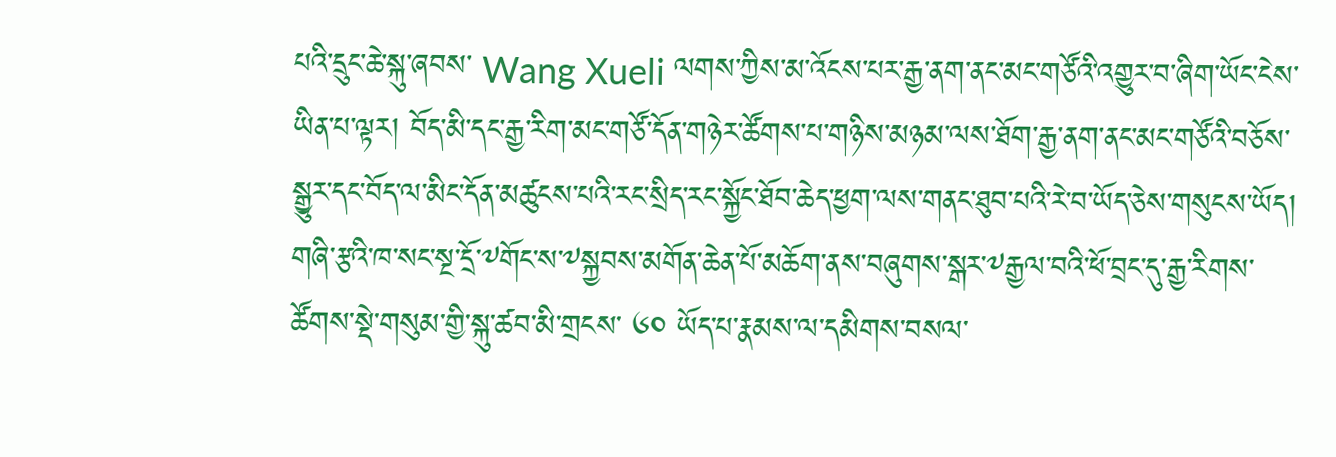པའི་དྲུང་ཆེ་སྐུ་ཞབས་ Wang Xueli ལགས་ཀྱིས་མ་འོངས་པར་རྒྱ་ནག་ནང་མང་གཙོའི་འགྱུར་བ་ཞིག་ཡོང་ངེས་ཡིན་པ་ལྟར། བོད་མི་དང་རྒྱ་རིག་མང་གཙོ་དོན་གཉེར་ཚོགས་པ་གཉིས་མཉམ་ལས་ཐོག་རྒྱ་ནག་ནང་མང་གཙོའི་བཅོས་སྒྱུར་དང་བོད་ལ་མིང་དོན་མཚུངས་པའི་རང་སྲིད་རང་སྐྱོང་ཐོབ་ཆེད་ཕྱག་ལས་གནང་ཐུབ་པའི་རེ་བ་ཡོད་ཅེས་གསུངས་ཡོད། གཞི་རྩའི་ཁ་སང་སྔ་དྲོ་༸གོང་ས་༸སྐྱབས་མགོན་ཆེན་པོ་མཆོག་ནས་བཞུགས་སྒར་༸རྒྱལ་བའི་ཕོ་བྲང་དུ་རྒྱ་རིགས་ཚོགས་སྡེ་གསུམ་གྱི་སྐུ་ཚབ་མི་གྲངས་ ༦༠ ཡོད་པ་རྣམས་ལ་དམིགས་བསལ་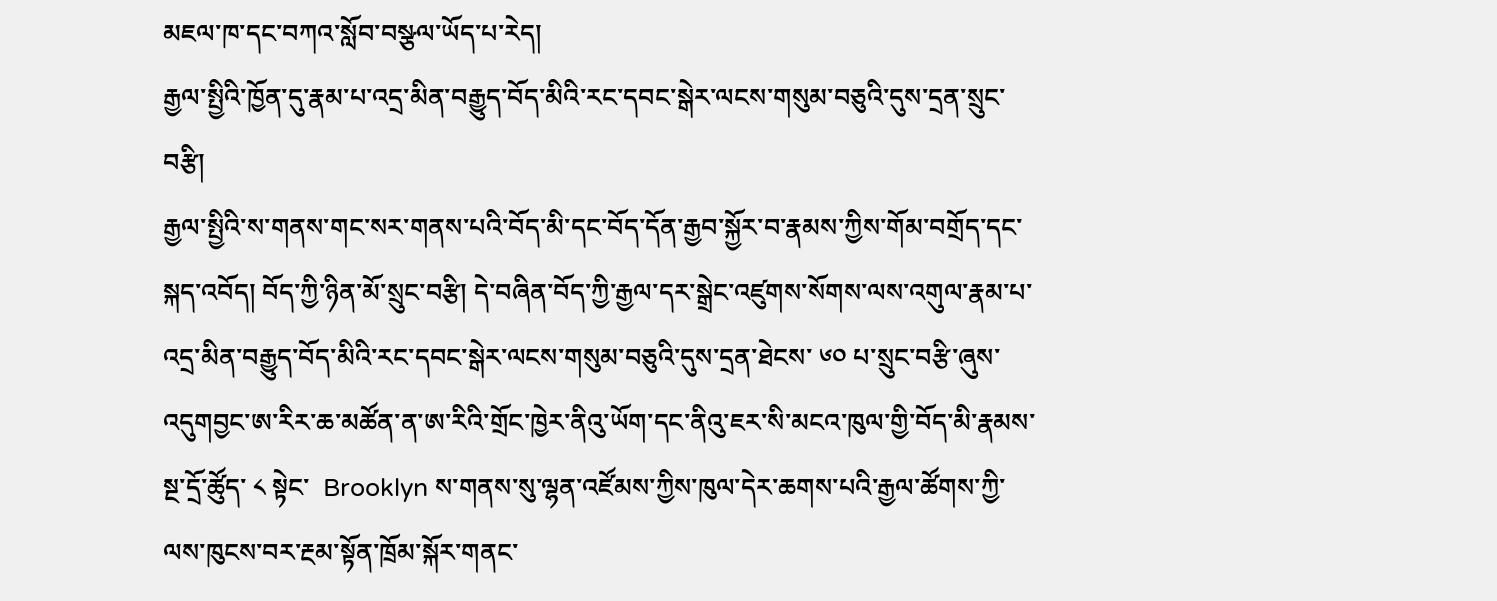མཇལ་ཁ་དང་བཀའ་སློབ་བསྩལ་ཡོད་པ་རེད།
རྒྱལ་སྤྱིའི་ཁྱོན་དུ་རྣམ་པ་འདྲ་མིན་བརྒྱུད་བོད་མིའི་རང་དབང་སྒེར་ལངས་གསུམ་བཅུའི་དུས་དྲན་སྲུང་བརྩི།
རྒྱལ་སྤྱིའི་ས་གནས་གང་སར་གནས་པའི་བོད་མི་དང་བོད་དོན་རྒྱབ་སྐྱོར་བ་རྣམས་ཀྱིས་གོམ་བགྲོད་དང་སྐད་འབོད། བོད་ཀྱི་ཉིན་མོ་སྲུང་བརྩི། དེ་བཞིན་བོད་ཀྱི་རྒྱལ་དར་སྒྲེང་འཛུགས་སོགས་ལས་འགུལ་རྣམ་པ་འདྲ་མིན་བརྒྱུད་བོད་མིའི་རང་དབང་སྒེར་ལངས་གསུམ་བཅུའི་དུས་དྲན་ཐེངས་ ༦༠ པ་སྲུང་བརྩི་ཞུས་འདུགབྱང་ཨ་རིར་ཆ་མཚོན་ན་ཨ་རིའི་གྲོང་ཁྱེར་ནིའུ་ཡོག་དང་ནིའུ་ཇར་སི་མངའ་ཁུལ་གྱི་བོད་མི་རྣམས་སྔ་དྲོ་ཚོུད་ ༨ སྟེང་  Brooklyn ས་གནས་སུ་ལྷན་འཛོམས་ཀྱིས་ཁུལ་དེར་ཆགས་པའི་རྒྱལ་ཚོགས་ཀྱི་ལས་ཁུངས་བར་རྔམ་སྟོན་ཁྲོམ་སྐོར་གནང་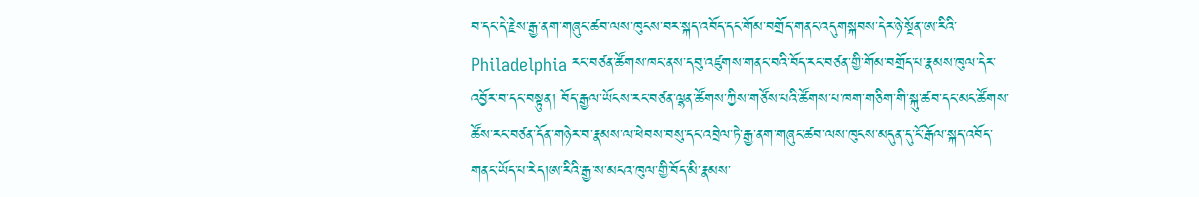བ་དང་དེ་རྗེས་རྒྱ་ནག་གཞུང་ཚབ་ལས་ཁུངས་བར་སྐད་འབོད་དང་གོམ་བགྲོད་གནང་འདུགསྐབས་དེར་ཉེ་སྔོན་ཨ་རིའི་ Philadelphia རང་བཙན་ཚོགས་ཁང་ནས་དབུ་འཛུགས་གནང་བའི་བོད་རང་བཙན་གྱི་གོམ་བགྲོད་པ་རྣམས་ཁུལ་དེར་འབྱོར་བ་དང་བསྟུན། བོད་རྒྱལ་ཡོངས་རང་བཙན་ལྷན་ཚོགས་ཀྱིས་གཙོས་པའི་ཚོགས་པ་ཁག་གཅིག་གི་སྐུ་ཚབ་དང་མང་ཚོགས་ཚོས་རང་བཙན་དོན་གཉེར་བ་རྣམས་ལ་ཕེབས་བསུ་དང་འབྲེལ་ཏེ་རྒྱ་ནག་གཞུང་ཚབ་ལས་ཁུངས་མདུན་དུ་ངོ་རྒོལ་སྐད་འབོད་གནང་ཡོད་པ་རེད།ཨ་རིའི་རྒྱ་ས་མངའ་ཁུལ་གྱི་བོད་མི་རྣམས་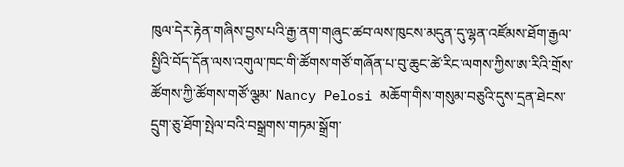ཁུལ་དེར་རྟེན་གཞིས་བྱས་པའི་རྒྱ་ནག་གཞུང་ཚབ་ལས་ཁུངས་མདུན་དུ་ལྷན་འཛོམས་ཐོག་རྒྱལ་སྤྱིའི་བོད་དོན་ལས་འགུལ་ཁང་གི་ཚོགས་གཙོ་གཞོན་པ་བུ་ཆུང་ཚེ་རིང་ལགས་ཀྱིས་ཨ་རིའི་གྲོས་ཚོགས་ཀྱི་ཚོགས་གཙོ་ལྕམ་ Nancy Pelosi མཆོག་གིས་གསུམ་བཅུའི་དུས་དྲན་ཐེངས་དྲུག་ཅུ་ཐོག་སྤེལ་བའི་བསྒྲགས་གཏམ་སྒྲོག་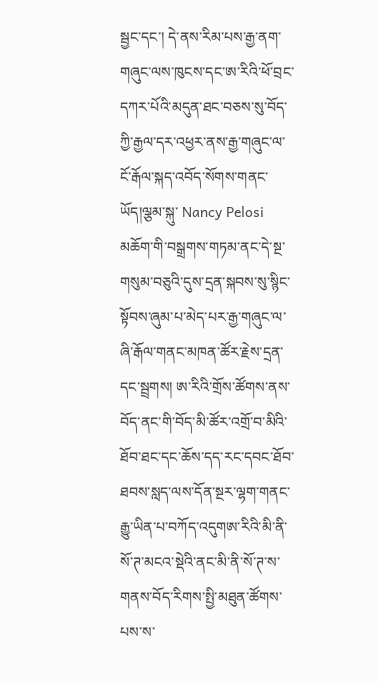སྦྱང་དང་། དེ་ནས་རིམ་པས་རྒྱ་ནག་གཞུང་ལས་ཁུངས་དང་ཨ་རིའི་ཕོ་བྲང་དཀར་པོའི་མདུན་ཐང་བཅས་སུ་བོད་ཀྱི་རྒྱལ་དར་འཕྱར་ནས་རྒྱ་གཞུང་ལ་ངོ་རྒོལ་སྐད་འབོད་སོགས་གནང་ཡོད།ལྕམ་སྐུ་ Nancy Pelosi མཆོག་གི་བསྒྲགས་གཏམ་ནང་དེ་སྔ་གསུམ་བཅུའི་དུས་དྲན་སྐབས་སུ་སྙིང་སྟོབས་ཞུམ་པ་མེད་པར་རྒྱ་གཞུང་ལ་ཞི་རྒོལ་གནང་མཁན་ཚོར་རྗེས་དྲན་དང་སྦྲགས། ཨ་རིའི་གྲོས་ཚོགས་ནས་བོད་ནང་གི་བོད་མི་ཚོར་འགྲོ་བ་མིའི་ཐོབ་ཐང་དང་ཆོས་དད་རང་དབང་ཐོབ་ཐབས་སླད་ལས་དོན་སྔར་ལྷག་གནང་རྒྱུ་ཡིན་པ་བཀོད་འདུགཨ་རིའི་མི་ནི་སོ་ཊ་མངའ་སྡེའི་ནང་མི་ནི་སོ་ཊ་ས་གནས་བོད་རིགས་སྤྱི་མཐུན་ཚོགས་པས་ས་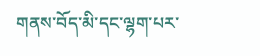གནས་བོད་མི་དང་ལྷག་པར་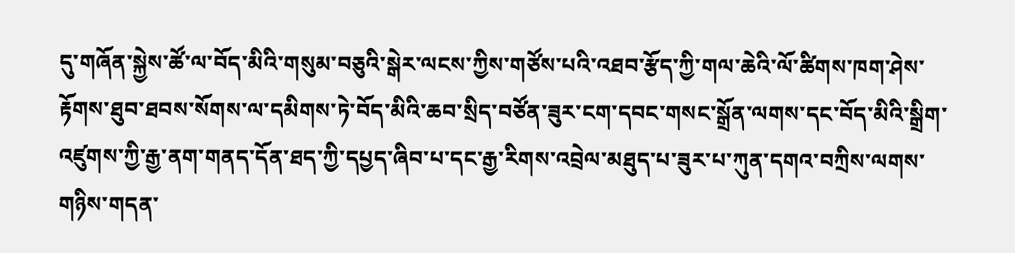དུ་གཞོན་སྐྱེས་ཚོ་ལ་བོད་མིའི་གསུམ་བཅུའི་སྒེར་ལངས་ཀྱིས་གཙོས་པའི་འཐབ་རྩོད་ཀྱི་གལ་ཆེའི་ལོ་ཚིགས་ཁག་ཤེས་རྟོགས་ཐུབ་ཐབས་སོགས་ལ་དམིགས་ཏེ་བོད་མིའི་ཆབ་སྲིད་བཙོན་ཟུར་ངག་དབང་གསང་སྒྲོན་ལགས་དང་བོད་མིའི་སྒྲིག་འཛུགས་ཀྱི་རྒྱ་ནག་གནད་དོན་ཐད་ཀྱི་དཔྱད་ཞིབ་པ་དང་རྒྱ་རིགས་འབྲེལ་མཐུད་པ་ཟུར་པ་ཀུན་དགའ་བཀྲིས་ལགས་གཉིས་གདན་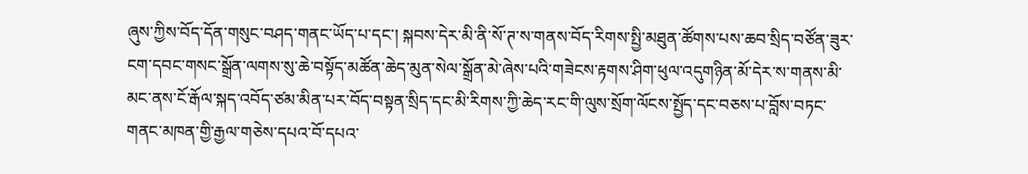ཞུས་ཀྱིས་བོད་དོན་གསུང་བཤད་གནང་ཡོད་པ་དང་། སྐབས་དེར་མི་ནི་སོ་ཊ་ས་གནས་བོད་རིགས་སྤྱི་མཐུན་ཚོགས་པས་ཆབ་སྲིད་བཙོན་ཟུར་ངག་དབང་གསང་སྒྲོན་ལགས་སུ་ཆེ་བསྟོད་མཚོན་ཆེད་མུན་སེལ་སྒྲོན་མེ་ཞེས་པའི་གཟེངས་རྟགས་ཤིག་ཕུལ་འདུགཉིན་མོ་དེར་ས་གནས་མི་མང་ནས་ངོ་རྒོལ་སྐད་འབོད་ཙམ་མིན་པར་བོད་བསྟན་སྲིད་དང་མི་རིགས་ཀྱི་ཆེད་རང་གི་ལུས་སྲོག་ལོངས་སྤྱོད་དང་བཅས་པ་བློས་བཏང་གནང་མཁན་གྱི་རྒྱལ་གཅེས་དཔའ་བོ་དཔའ་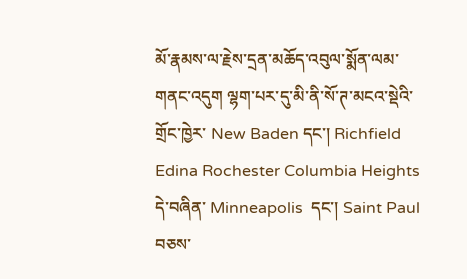མོ་རྣམས་ལ་རྗེས་དྲན་མཆོད་འབུལ་སྨོན་ལམ་གནང་འདུག ལྷག་པར་དུ་མི་ནི་སོ་ཊ་མངའ་སྡེའི་གྲོང་ཁྱེར་ New Baden དང་། Richfield Edina Rochester Columbia Heights དེ་བཞིན་ Minneapolis  དང་། Saint Paul བཅས་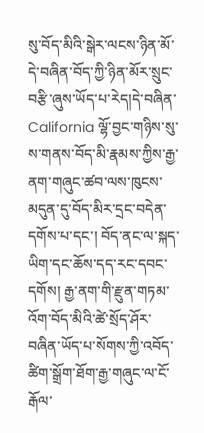སུ་བོད་མིའི་སྒེར་ལངས་ཉིན་མོ་དེ་བཞིན་བོད་ཀྱི་ཉིན་མོར་སྲུང་བརྩི་ཞུས་ཡོད་པ་རེད།དེ་བཞིན་ California ལྷོ་བྱང་གཉིས་སུ་ས་གནས་བོད་མི་རྣམས་ཀྱིས་རྒྱ་ནག་གཞུང་ཚབ་ལས་ཁུངས་མདུན་དུ་བོད་མིར་དྲང་བདེན་དགོས་པ་དང་། བོད་ནང་ལ་སྐད་ཡིག་དང་ཆོས་དད་རང་དབང་དགོས། རྒྱ་ནག་གི་རྫུན་གཏམ་འོག་བོད་མིའི་ཚེ་སྲོད་ཤོར་བཞིན་ཡོད་པ་སོགས་ཀྱི་འབོད་ཚིག་སྒྲོག་ཐོག་རྒྱ་གཞུང་ལ་ངོ་རྒོལ་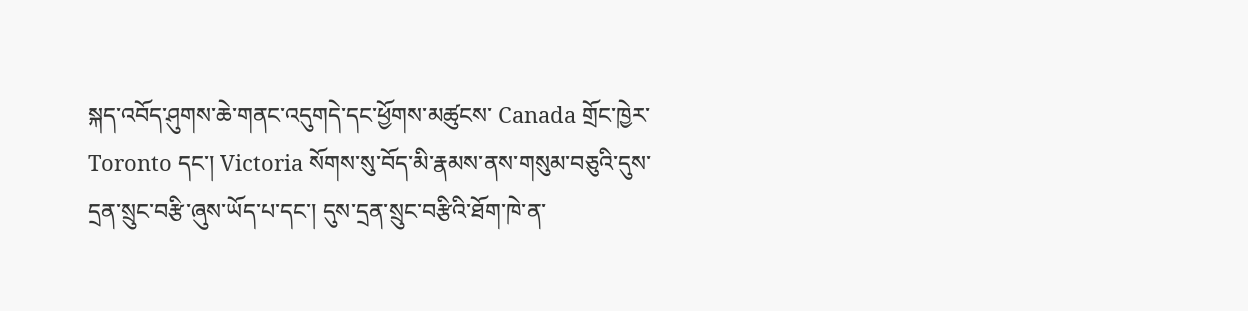སྐད་འབོད་ཤུགས་ཆེ་གནང་འདུགདེ་དང་ཕྱོགས་མཚུངས་ Canada གྲོང་ཁྱེར་ Toronto དང་། Victoria སོགས་སུ་བོད་མི་རྣམས་ནས་གསུམ་བཅུའི་དུས་དྲན་སྲུང་བརྩི་ཞུས་ཡོད་པ་དང་། དུས་དྲན་སྲུང་བརྩིའི་ཐོག་ཁེ་ན་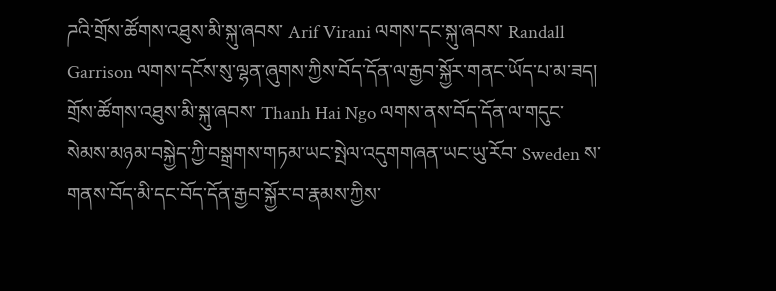ཌའི་གྲོས་ཚོགས་འཐུས་མི་སྐུ་ཞབས་ Arif Virani ལགས་དང་སྐུ་ཞབས་ Randall Garrison ལགས་དངོས་སུ་ལྷན་ཞུགས་ཀྱིས་བོད་དོན་ལ་རྒྱབ་སྐྱོར་གནང་ཡོད་པ་མ་ཟད། གྲོས་ཚོགས་འཐུས་མི་སྐུ་ཞབས་ Thanh Hai Ngo ལགས་ནས་བོད་དོན་ལ་གདུང་སེམས་མཉམ་བསྐྱེད་ཀྱི་བསྒྲགས་གཏམ་ཡང་སྤེལ་འདུགགཞན་ཡང་ཡུ་རོབ་ Sweden ས་གནས་བོད་མི་དང་བོད་དོན་རྒྱབ་སྐྱོར་བ་རྣམས་ཀྱིས་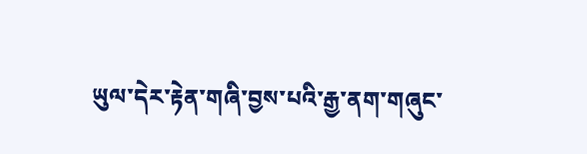ཡུལ་དེར་རྟེན་གཞི་བྱས་པའི་རྒྱ་ནག་གཞུང་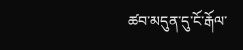ཚབ་མདུན་དུ་ངོ་རྒོལ་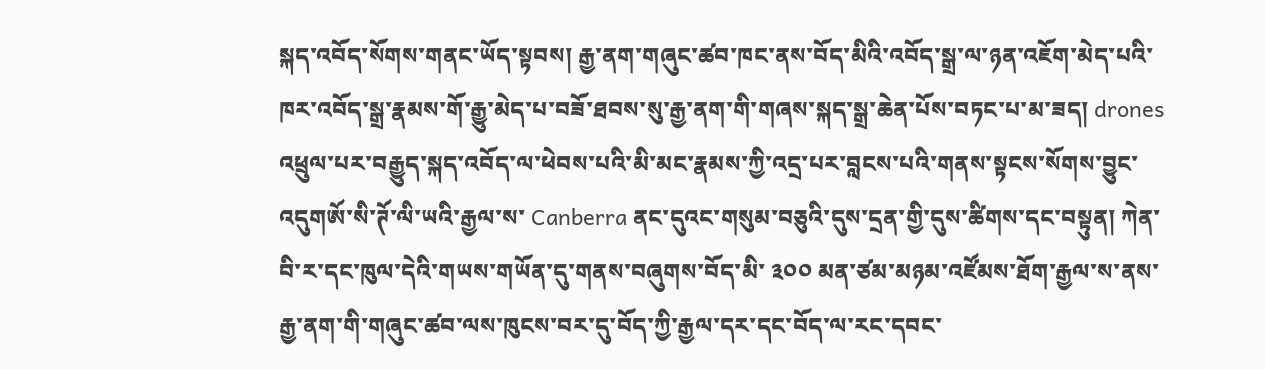སྐད་འབོད་སོགས་གནང་ཡོད་སྟབས། རྒྱ་ནག་གཞུང་ཚབ་ཁང་ནས་བོད་མིའི་འབོད་སྒྲ་ལ་ཉན་འཇོག་མེད་པའི་ཁར་འབོད་སྒྲ་རྣམས་གོ་རྒྱུ་མེད་པ་བཟོ་ཐབས་སུ་རྒྱ་ནག་གི་གཞས་སྐད་སྒྲ་ཆེན་པོས་བཏང་པ་མ་ཟད། drones འཕྲུལ་པར་བརྒྱུད་སྐད་འབོད་ལ་ཕེབས་པའི་མི་མང་རྣམས་ཀྱི་འདྲ་པར་བླངས་པའི་གནས་སྟངས་སོགས་བྱུང་འདུགཨོ་སི་ཊོ་ལི་ཡའི་རྒྱལ་ས་ Canberra ནང་དུའང་གསུམ་བཅུའི་དུས་དྲན་གྱི་དུས་ཚིགས་དང་བསྟུན། ཀེན་བི་ར་དང་ཁུལ་དེའི་གཡས་གཡོན་དུ་གནས་བཞུགས་བོད་མི་ ༣༠༠ མན་ཙམ་མཉམ་འཛོམས་ཐོག་རྒྱལ་ས་ནས་རྒྱ་ནག་གི་གཞུང་ཚབ་ལས་ཁུངས་བར་དུ་བོད་ཀྱི་རྒྱལ་དར་དང་བོད་ལ་རང་དབང་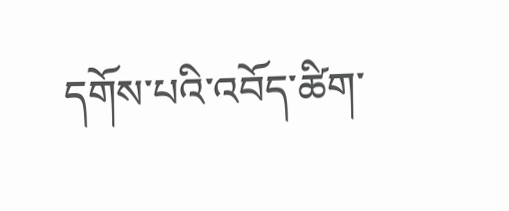དགོས་པའི་འབོད་ཚིག་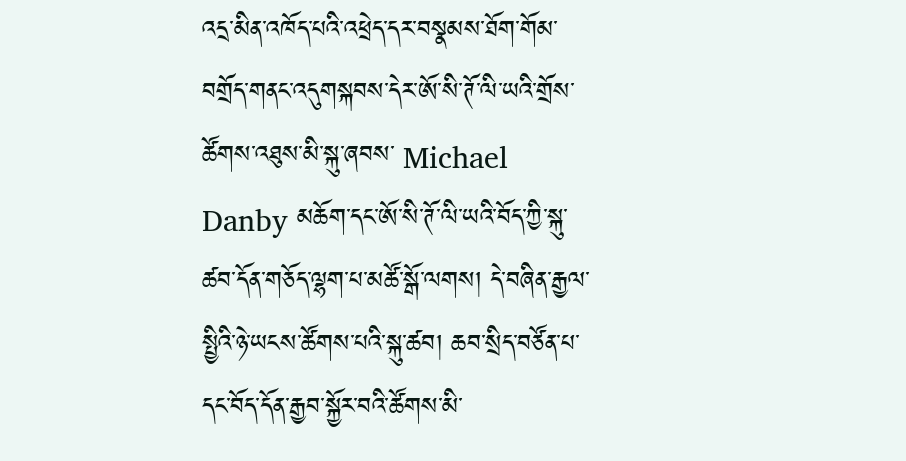འདྲ་མིན་འཁོད་པའི་འཕྲེད་དར་བསྣམས་ཐོག་གོམ་བགྲོད་གནང་འདུགསྐབས་དེར་ཨོ་སི་ཊོ་ལི་ཡའི་གྲོས་ཚོགས་འཐུས་མི་སྐུ་ཞབས་ Michael Danby མཆོག་དང་ཨོ་སི་ཊོ་ལི་ཡའི་བོད་ཀྱི་སྐུ་ཚབ་དོན་གཅོད་ལྷག་པ་མཚོ་སྒོ་ལགས། དེ་བཞིན་རྒྱལ་སྤྱིའི་ཉེ་ཡངས་ཚོགས་པའི་སྐུ་ཚབ། ཆབ་སྲིད་བཙོན་པ་དང་བོད་དོན་རྒྱབ་སྐྱོར་བའི་ཚོགས་མི་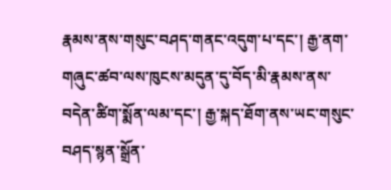རྣམས་ནས་གསུང་བཤད་གནང་འདུག་པ་དང་། རྒྱ་ནག་གཞུང་ཚབ་ལས་ཁུངས་མདུན་དུ་བོད་མི་རྣམས་ནས་བདེན་ཚིག་སྨོན་ལམ་དང་། རྒྱ་སྐད་ཐོག་ནས་ཡང་གསུང་བཤད་སྙན་སྒྲོན་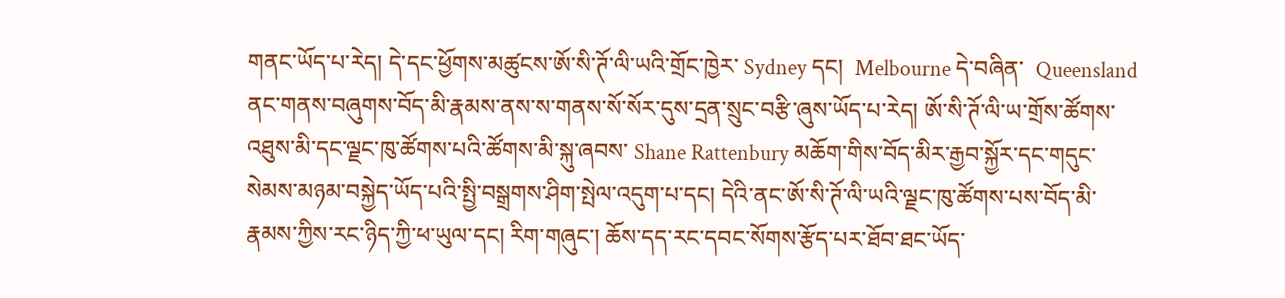གནང་ཡོད་པ་རེད། དེ་དང་ཕྱོགས་མཚུངས་ཨོ་སི་ཊོ་ལི་ཡའི་གྲོང་ཁྱེར་ Sydney དང།  Melbourne དེ་བཞིན་  Queensland ནང་གནས་བཞུགས་བོད་མི་རྣམས་ནས་ས་གནས་སོ་སོར་དུས་དྲན་སྲུང་བརྩི་ཞུས་ཡོད་པ་རེད། ཨོ་སི་ཊོ་ལི་ཡ་གྲོས་ཚོགས་འཐུས་མི་དང་ལྗང་ཁུ་ཚོགས་པའི་ཚོགས་མི་སྐུ་ཞབས་ Shane Rattenbury མཆོག་གིས་བོད་མིར་རྒྱབ་སྐྱོར་དང་གདུང་སེམས་མཉམ་བསྐྱེད་ཡོད་པའི་སྤྱི་བསྒྲགས་ཤིག་སྤེལ་འདུག་པ་དང། དེའི་ནང་ཨོ་སི་ཊོ་ལི་ཡའི་ལྗང་ཁུ་ཚོགས་པས་བོད་མི་རྣམས་ཀྱིས་རང་ཉིད་ཀྱི་ཕ་ཡུལ་དང། རིག་གཞུང་། ཆོས་དད་རང་དབང་སོགས་རྩོད་པར་ཐོབ་ཐང་ཡོད་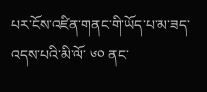པར་ངོས་འཛིན་གནང་གི་ཡོད་པ་མ་ཟད་འདས་པའི་མི་ལོ་ ༦༠ ནང་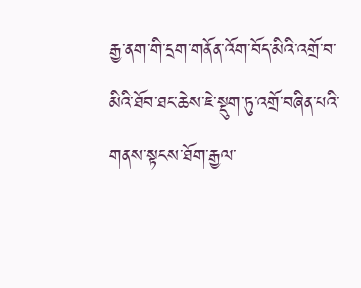རྒྱ་ནག་གི་དྲག་གནོན་འོག་བོད་མིའི་འགྲོ་བ་མིའི་ཐོབ་ཐང་ཆེས་ཇེ་སྡུག་ཏུ་འགྲོ་བཞིན་པའི་གནས་སྟངས་ཐོག་རྒྱལ་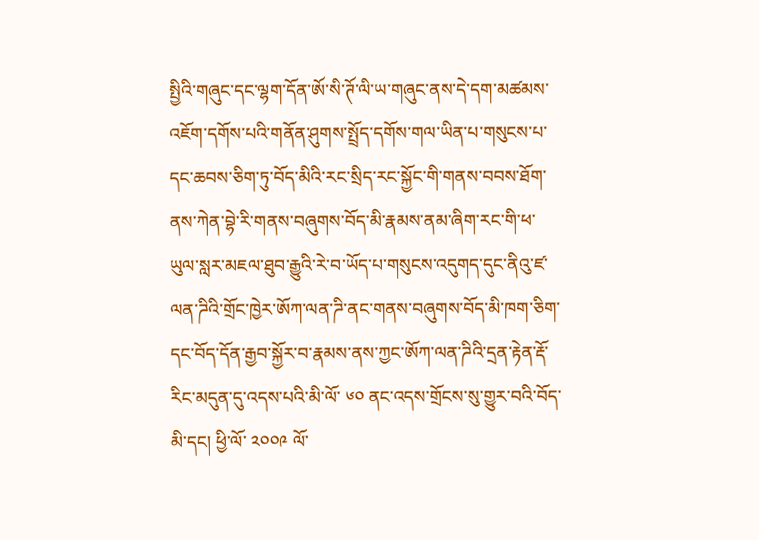སྤྱིའི་གཞུང་དང་ལྷག་དོན་ཨོ་སི་ཊོ་ལི་ཡ་གཞུང་ནས་དེ་དག་མཚམས་འཇོག་དགོས་པའི་གནོན་ཤུགས་སྤྲོད་དགོས་གལ་ཡིན་པ་གསུངས་པ་དང་ཆབས་ཅིག་ཏུ་བོད་མིའི་རང་སྲིད་རང་སྐྱོང་གི་གནས་བབས་ཐོག་ནས་ཀེན་བྷེ་རི་གནས་བཞུགས་བོད་མི་རྣམས་ནམ་ཞིག་རང་གི་ཕ་ཡུལ་སླར་མཇལ་ཐུབ་རྒྱུའི་རེ་བ་ཡོད་པ་གསུངས་འདུགད་དུང་ནིའུ་ཛ་ལན་ཌིའི་གྲོང་ཁྱེར་ཨོཀ་ལན་ཌི་ནང་གནས་བཞུགས་བོད་མི་ཁག་ཅིག་དང་བོད་དོན་རྒྱབ་སྐྱོར་བ་རྣམས་ནས་ཀྱང་ཨོཀ་ལན་ཌིའི་དྲན་རྟེན་རྡོ་རིང་མདུན་དུ་འདས་པའི་མི་ལོ་ ༦༠ ནང་འདས་གྲོངས་སུ་གྱུར་བའི་བོད་མི་དང། ཕྱི་ལོ་ ༢༠༠༩ ལོ་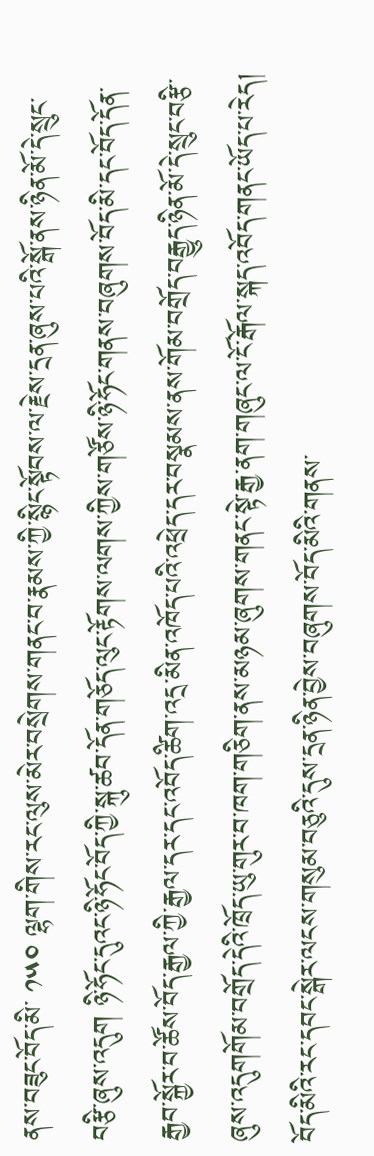ནས་བཟུང་བོད་མི་ ༡༥༠ ལྷག་གིས་རང་ལུས་མེར་བསྲེགས་གནང་བ་རྣམས་ཀྱི་སྙིང་སྟོབས་ལ་རྗེས་དྲན་ཞུས་པའི་སྒོ་ནས་ཉིན་མོ་དེ་སྲུང་བརྩི་ཞུས་འདུག ཉི་ཧོང་དུའང་ཉི་ཧོང་བོད་ཀྱི་སྐུ་ཚབ་དོན་གཅོད་ལུང་རྟོགས་ལགས་ཀྱིས་གཙོས་ཉི་ཧོང་གནས་བཞུགས་བོད་མི་དང་བོད་དོན་རྒྱབ་སྐྱོར་བ་ཚོས་བོད་རྒྱལ་ཀྱི་རྒྱལ་དར་དང་འབོད་ཚིག་འདྲ་མིན་འཁོད་པའི་འཕྲེད་དར་བསྣམས་ནས་གོམ་བགྲོད་བརྒྱུད་ཉིན་མོ་དེ་སྲུང་བརྩི་ཞུས་འདུགགོམ་བགྲོད་དེའི་ཁྲོད་ཡུ་གུར་བ་ཁག་གཅིག་ནས་མཉམ་ཞུགས་གནང་སྟེ་རྒྱ་ནག་གཞུང་ལ་ངོ་རྒོལ་སྐད་འབོད་གནང་ཡོད་པ་རེད། བོད་མིའི་རང་དབང་སྒེར་ལངས་གསུམ་བཅུའི་དུས་དྲན་ཉིན་བྱེས་བཞུགས་བོད་མིའི་གནས་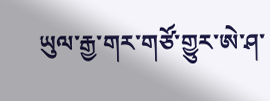ཡུལ་རྒྱ་གར་གཙོ་གྱུར་ཨེ་ཤ་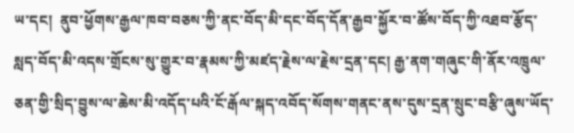ཡ་དང།  ནུབ་ཕྱོགས་རྒྱལ་ཁབ་བཅས་ཀྱི་ནང་བོད་མི་དང་བོད་དོན་རྒྱབ་སྐྱོར་བ་ཚོས་བོད་ཀྱི་འཐབ་རྩོད་སླད་བོད་མི་འདས་གྲོངས་སུ་གྱུར་བ་རྣམས་ཀྱི་མཛད་རྗེས་ལ་རྗེས་དྲན་དང། རྒྱ་ནག་གཞུང་གི་ནོར་འཁྲུལ་ཅན་གྱི་སྲིད་བྱུས་ལ་ཆེས་མི་འདོད་པའི་ངོ་རྒོལ་སྐད་འབོད་སོགས་གནང་ནས་དུས་དྲན་སྲུང་བརྩི་ཞུས་ཡོད་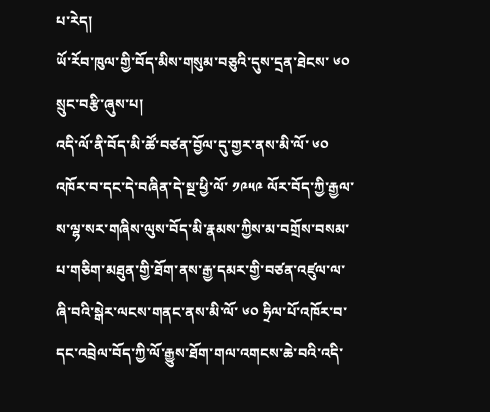པ་རེད།
ཡོ་རོབ་ཁུལ་གྱི་བོད་མིས་གསུམ་བཅུའི་དུས་དྲན་ཐེངས་ ༦༠ སྲུང་བརྩི་ཞུས་པ།
འདི་ལོ་ནི་བོད་མི་ཚོ་བཙན་བྱོལ་དུ་གྱར་ནས་མི་ལོ་ ༦༠ འཁོར་བ་དང་དེ་བཞིན་དེ་སྔ་ཕྱི་ལོ་ ༡༩༥༩ ལོར་བོད་ཀྱི་རྒྱལ་ས་ལྷ་སར་གཞིས་ལུས་བོད་མི་རྣམས་ཀྱིས་མ་བགྲོས་བསམ་པ་གཅིག་མཐུན་གྱི་ཐོག་ནས་རྒྱ་དམར་གྱི་བཙན་འཛུལ་ལ་ཞི་བའི་སྒེར་ལངས་གནང་ནས་མི་ལོ་ ༦༠ ཧྲིལ་པོ་འཁོར་བ་དང་འབྲེལ་བོད་ཀྱི་ལོ་རྒྱུས་ཐོག་གལ་འགངས་ཆེ་བའི་འདི་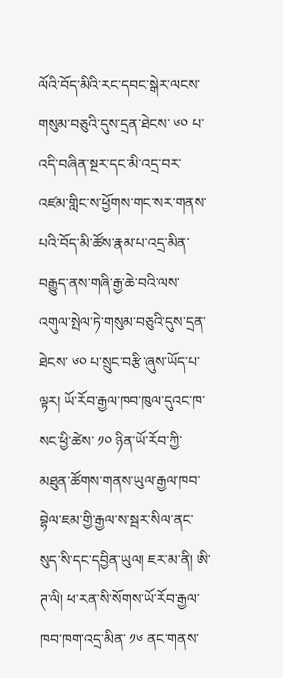ལོའི་བོད་མིའི་རང་དབང་སྒེར་ལངས་གསུམ་བཅུའི་དུས་དྲན་ཐེངས་ ༦༠ པ་འདི་བཞིན་སྔར་དང་མི་འདྲ་བར་འཛམ་གླིང་ས་ཕྱོགས་གང་སར་གནས་པའི་བོད་མི་ཚོས་རྣམ་པ་འདྲ་མིན་བརྒྱུད་ནས་གཞི་རྒྱ་ཆེ་བའི་ལས་འགུལ་སྤེལ་ཏེ་གསུམ་བཅུའི་དུས་དྲན་ཐེངས་ ༦༠ པ་སྲུང་བརྩི་ཞུས་ཡོད་པ་ལྟར། ཡོ་རོབ་རྒྱལ་ཁབ་ཁུལ་དུའང་ཁ་སང་ཕྱི་ཚེས་ ༡༠ ཉིན་ཡོ་རོབ་ཀྱི་མཐུན་ཚོགས་གནས་ཡུལ་རྒྱལ་ཁབ་བྷེལ་ཇམ་གྱི་རྒྱལ་ས་སྦར་སིལ་ནང་སུད་སི་དང་དབྱིན་ཡུལ། ཇར་མ་ནི། ཨི་ཊ་ལི། ཕ་རན་སི་སོགས་ཡོ་རོབ་རྒྱལ་ཁབ་ཁག་འདྲ་མིན་ ༡༦ ནང་གནས་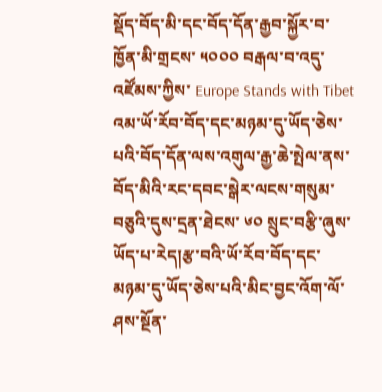སྡོད་བོད་མི་དང་བོད་དོན་རྒྱབ་སྐྱོར་བ་ཁྱོན་མི་གྲངས་ ༥༠༠༠ བརྒལ་བ་འདུ་འཛོམས་ཀྱིས་ Europe Stands with Tibet འམ་ཡོ་རོབ་བོད་དང་མཉམ་དུ་ཡོད་ཅེས་པའི་བོད་དོན་ལས་འགུལ་རྒྱ་ཆེ་སྤེལ་ནས་བོད་མིའི་རང་དབང་སྒེར་ལངས་གསུམ་བཅུའི་དུས་དྲན་ཐེངས་ ༦༠ སྲུང་བརྩི་ཞུས་ཡོད་པ་རེད།རྩ་བའི་ཡོ་རོབ་བོད་དང་མཉམ་དུ་ཡོད་ཅེས་པའི་མིང་བྱང་འོག་ལོ་ཤས་སྔོན་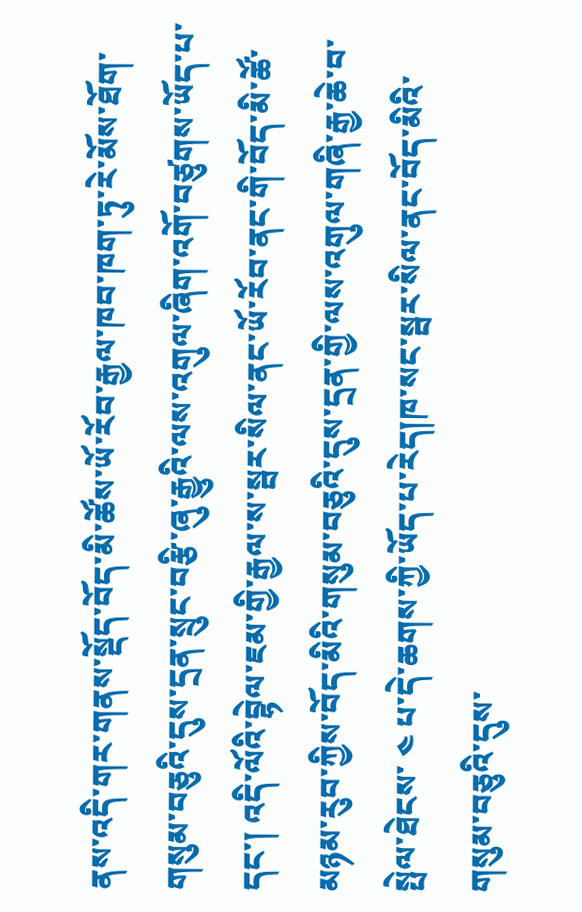ནས་འདི་གར་གནས་སྡོད་བོད་མི་ཚོས་ཡོ་རོབ་རྒྱལ་ཁབ་ཁག་ཏུ་རེ་མོས་ཐོག་གསུམ་བཅུའི་དུས་དྲན་སྲུང་བརྩི་ཞུ་རྒྱུའི་ལས་འགུལ་ཞིག་འགོ་བཙུགས་ཡོད་པ་དང་། འདི་ལོའི་བྷེལ་ཇམ་གྱི་རྒྱལ་ས་སྦར་སིལ་ནང་ཡོ་རོབ་ནང་གི་བོད་མི་ཚོ་མཉམ་རུབ་ཀྱིས་བོད་མིའི་གསུམ་བཅུའི་དུས་དྲན་གྱི་ལས་འགུལ་གཞི་རྒྱ་ཆེ་བ་སྤེལ་ཐེངས་ ༤ པ་དེ་ཆགས་ཀྱི་ཡོད་པ་རེད།ཁ་སང་སྦར་སིལ་ནང་བོད་མིའི་གསུམ་བཅུའི་དུས་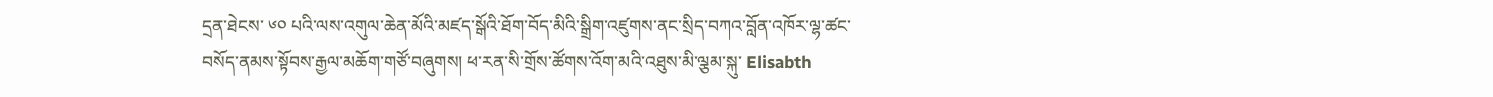དྲན་ཐེངས་ ༦༠ པའི་ལས་འགུལ་ཆེན་མོའི་མཛད་སྒོའི་ཐོག་བོད་མིའི་སྒྲིག་འཛུགས་ནང་སྲིད་བཀའ་བློན་འཁོར་ལྷ་ཚང་བསོད་ནམས་སྟོབས་རྒྱལ་མཆོག་གཙོ་བཞུགས། ཕ་རན་སི་གྲོས་ཚོགས་འོག་མའི་འཐུས་མི་ལྕམ་སྐུ་ Elisabth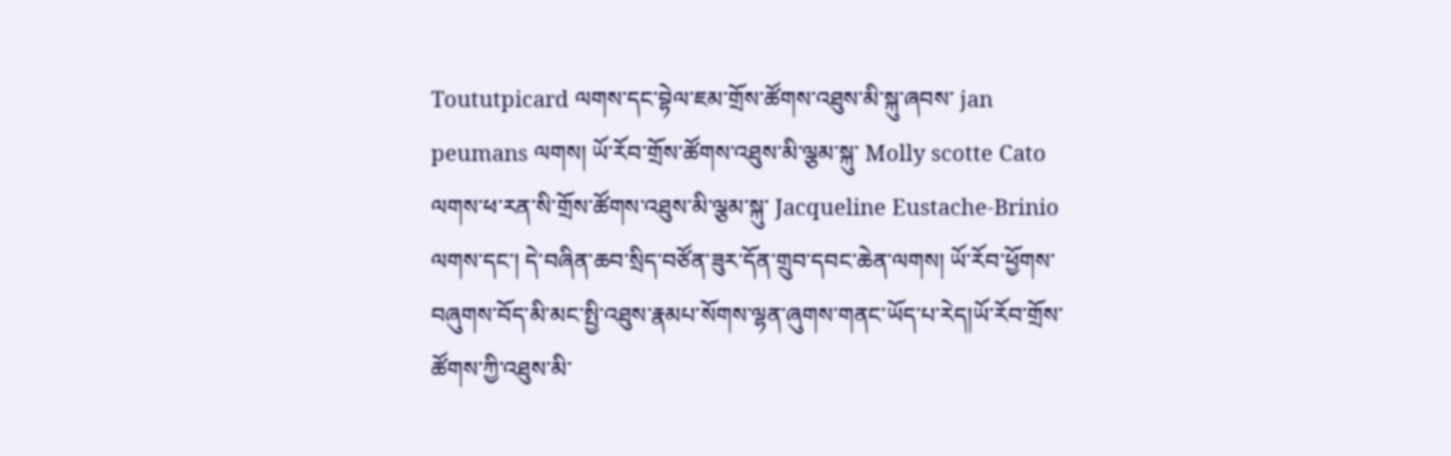Toututpicard ལགས་དང་བྷེལ་ཇམ་གྲོས་ཚོགས་འཐུས་མི་སྐུ་ཞབས་ jan peumans ལགས། ཡོ་རོབ་གྲོས་ཚོགས་འཐུས་མི་ལྕམ་སྐུ་ Molly scotte Cato ལགས་ཕ་རན་སི་གྲོས་ཚོགས་འཐུས་མི་ལྕམ་སྐུ་ Jacqueline Eustache-Brinio ལགས་དང་། དེ་བཞིན་ཆབ་སྲིད་བཙོན་ཟུར་དོན་གྲུབ་དབང་ཆེན་ལགས། ཡོ་རོབ་ཕྱོགས་བཞུགས་བོད་མི་མང་སྤྱི་འཐུས་རྣམཔ་སོགས་ལྷན་ཞུགས་གནང་ཡོད་པ་རེད།ཡོ་རོབ་གྲོས་ཚོགས་ཀྱི་འཐུས་མི་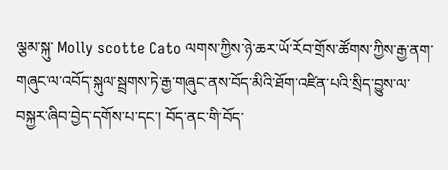ལྕམ་སྐུ་ Molly scotte Cato ལགས་ཀྱིས་ཉེ་ཆར་ཡོ་རོབ་གྲོས་ཚོགས་ཀྱིས་རྒྱ་ནག་གཞུང་ལ་འབོད་སྐུལ་སྦྲགས་ཏེ་རྒྱ་གཞུང་ནས་བོད་མིའི་ཐོག་འཛིན་པའི་སྲིད་བྱུས་ལ་བསྐྱར་ཞིབ་བྱེད་དགོས་པ་དང་། བོད་ནང་གི་བོད་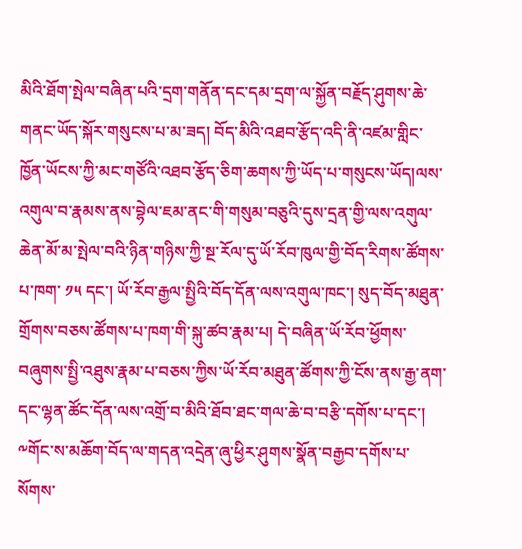མིའི་ཐོག་སྤེལ་བཞིན་པའི་དྲག་གནོན་དང་དམ་དྲག་ལ་སྐྱོན་བརྗོད་ཤུགས་ཆེ་གནང་ཡོད་སྐོར་གསུངས་པ་མ་ཟད། བོད་མིའི་འཐབ་རྩོད་འདི་ནི་འཛམ་གླིང་ཁྱོན་ཡོངས་ཀྱི་མང་གཙོའི་འཐབ་རྩོད་ཅིག་ཆགས་ཀྱི་ཡོད་པ་གསུངས་ཡོད།ལས་འགུལ་བ་རྣམས་ནས་བྷེལ་ཇམ་ནང་གི་གསུམ་བཅུའི་དུས་དྲན་གྱི་ལས་འགུལ་ཆེན་མོ་མ་སྤེལ་བའི་ཉིན་གཉིས་ཀྱི་སྔ་རོལ་དུ་ཡོ་རོབ་ཁུལ་གྱི་བོད་རིགས་ཚོགས་པ་ཁག་ ༡༥ དང་། ཡོ་རོབ་རྒྱལ་སྤྱིའི་བོད་དོན་ལས་འགུལ་ཁང་། སུད་བོད་མཐུན་གྲོགས་བཅས་ཚོགས་པ་ཁག་གི་སྐུ་ཚབ་རྣམ་པ། དེ་བཞིན་ཡོ་རོབ་ཕྱོགས་བཞུགས་སྤྱི་འཐུས་རྣམ་པ་བཅས་ཀྱིས་ཡོ་རོབ་མཐུན་ཚོགས་ཀྱི་ངོས་ནས་རྒྱ་ནག་དང་ལྷན་ཚོང་དོན་ལས་འགྲོ་བ་མིའི་ཐོབ་ཐང་གལ་ཆེ་བ་བརྩི་དགོས་པ་དང་། ༸གོང་ས་མཆོག་བོད་ལ་གདན་འདྲེན་ཞུ་ཕྱིར་ཤུགས་སྣོན་བརྒྱབ་དགོས་པ་སོགས་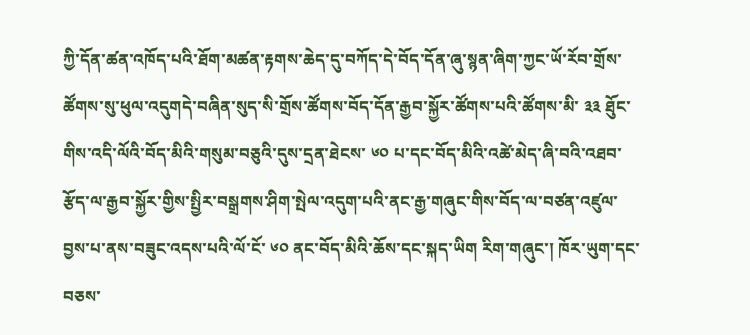ཀྱི་དོན་ཚན་འཁོད་པའི་ཐོག་མཚན་རྟགས་ཆེད་དུ་བཀོད་དེ་བོད་དོན་ཞུ་སྙན་ཞིག་ཀྱང་ཡོ་རོབ་གྲོས་ཚོགས་སུ་ཕུལ་འདུགདེ་བཞིན་སུད་སི་གྲོས་ཚོགས་བོད་དོན་རྒྱབ་སྐྱོར་ཚོགས་པའི་ཚོགས་མི་ ༣༣ ཐོུང་གིས་འདི་ལོའི་བོད་མིའི་གསུམ་བཅུའི་དུས་དྲན་ཐེངས་ ༦༠ པ་དང་བོད་མིའི་འཚེ་མེད་ཞི་བའི་འཐབ་རྩོད་ལ་རྒྱབ་སྐྱོར་གྱིས་སྤྱིར་བསྒྲགས་ཤིག་སྤེལ་འདུག་པའི་ནང་རྒྱ་གཞུང་གིས་བོད་ལ་བཙན་འཛུལ་བྱས་པ་ནས་བཟུང་འདས་པའི་ལོ་ངོ་ ༦༠ ནང་བོད་མིའི་ཆོས་དང་སྐད་ཡིག རིག་གཞུང་། ཁོར་ཡུག་དང་བཅས་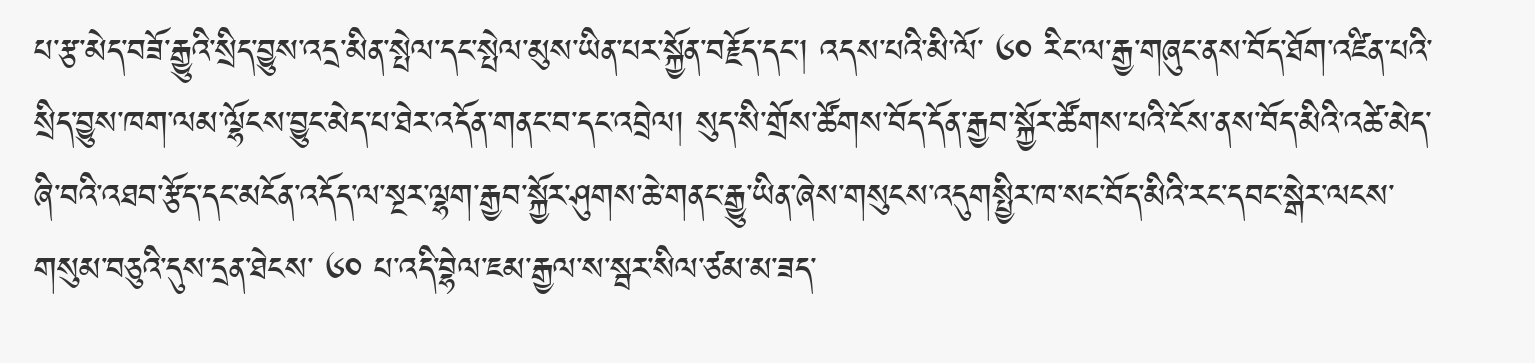པ་རྩ་མེད་བཟོ་རྒྱུའི་སྲིད་བྱུས་འདྲ་མིན་སྤེལ་དང་སྤེལ་མུས་ཡིན་པར་སྐྱོན་བརྗོད་དང་། འདས་པའི་མི་ལོ་ ༦༠ རིང་ལ་རྒྱ་གཞུང་ནས་བོད་ཐོག་འཛིན་པའི་སྲིད་བྱུས་ཁག་ལམ་ལྷོངས་བྱུང་མེད་པ་ཐེར་འདོན་གནང་བ་དང་འབྲེལ། སུད་སི་གྲོས་ཚོགས་བོད་དོན་རྒྱབ་སྐྱོར་ཚོགས་པའི་ངོས་ནས་བོད་མིའི་འཚེ་མེད་ཞི་བའི་འཐབ་རྩོད་དང་མངོན་འདོད་ལ་སྔར་ལྷག་རྒྱབ་སྐྱོར་ཤུགས་ཆེ་གནང་རྒྱུ་ཡིན་ཞེས་གསུངས་འདུགསྤྱིར་ཁ་སང་བོད་མིའི་རང་དབང་སྒེར་ལངས་གསུམ་བཅུའི་དུས་དྲན་ཐེངས་ ༦༠ པ་འདི་བྷེལ་ཇམ་རྒྱལ་ས་སྦར་སིལ་ཙམ་མ་ཟད་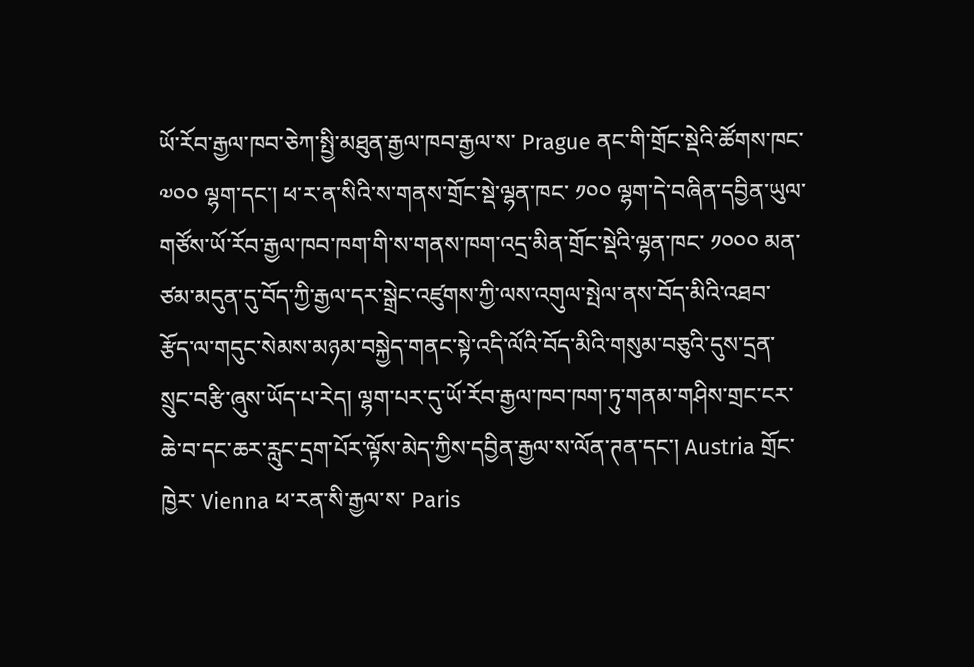ཡོ་རོབ་རྒྱལ་ཁབ་ཅེཀ་སྤྱི་མཐུན་རྒྱལ་ཁབ་རྒྱལ་ས་ Prague ནང་གི་གྲོང་སྡེའི་ཚོགས་ཁང་ ༧༠༠ ལྷག་དང་། ཕ་ར་ན་སིའི་ས་གནས་གྲོང་སྡེ་ལྷན་ཁང་ ༡༠༠ ལྷག་དེ་བཞིན་དབྱིན་ཡུལ་གཙོས་ཡོ་རོབ་རྒྱལ་ཁབ་ཁག་གི་ས་གནས་ཁག་འདྲ་མིན་གྲོང་སྡེའི་ལྷན་ཁང་ ༡༠༠༠ མན་ཙམ་མདུན་དུ་བོད་ཀྱི་རྒྱལ་དར་སྒྲེང་འཛུགས་ཀྱི་ལས་འགུལ་སྤེལ་ནས་བོད་མིའི་འཐབ་རྩོད་ལ་གདུང་སེམས་མཉམ་བསྐྱེད་གནང་སྟེ་འདི་ལོའི་བོད་མིའི་གསུམ་བཅུའི་དུས་དྲན་སྲུང་བརྩི་ཞུས་ཡོད་པ་རེད། ལྷག་པར་དུ་ཡོ་རོབ་རྒྱལ་ཁབ་ཁག་ཏུ་གནམ་གཤིས་གྲང་ངར་ཆེ་བ་དང་ཆར་རླུང་དྲག་པོར་ལྟོས་མེད་ཀྱིས་དབྱིན་རྒྱལ་ས་ལོན་ཊན་དང་། Austria གྲོང་ཁྱེར་ Vienna ཕ་རན་སི་རྒྱལ་ས་ Paris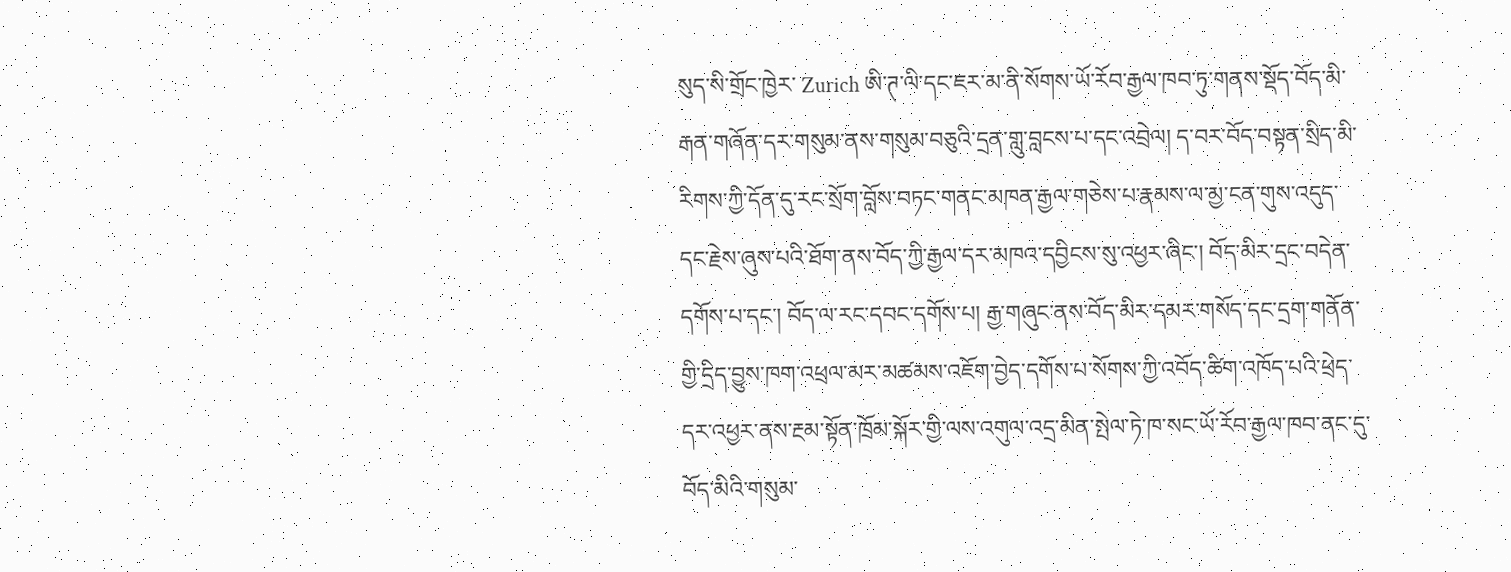སུད་སི་གྲོང་ཁྱེར་ Zurich ཨི་ཊ་ལི་དང་ཇར་མ་ནི་སོགས་ཡོ་རོབ་རྒྱལ་ཁབ་ཏུ་གནས་སྡོད་བོད་མི་རྒན་གཞོན་དར་གསུམ་ནས་གསུམ་བཅུའི་དྲན་གླུ་བླངས་པ་དང་འབྲེལ། ད་བར་བོད་བསྟན་སྲིད་མི་རིགས་ཀྱི་དོན་དུ་རང་སྲོག་བློས་བཏང་གནང་མཁན་རྒྱལ་གཅེས་པ་རྣམས་ལ་མྱ་ངན་གུས་འདུད་དང་རྗེས་ཞུས་པའི་ཐོག་ནས་བོད་ཀྱི་རྒྱལ་དར་མཁའ་དབྱིངས་སུ་འཕྱར་ཞིང་། བོད་མིར་དྲང་བདེན་དགོས་པ་དང་། བོད་ལ་རང་དབང་དགོས་པ། རྒྱ་གཞུང་ནས་བོད་མིར་དམར་གསོད་དང་དྲག་གནོན་གྱི་དྲིད་བྱུས་ཁག་འཕྲལ་མར་མཚམས་འཇོག་བྱེད་དགོས་པ་སོགས་ཀྱི་འབོད་ཚིག་འཁོད་པའི་ཕྲེད་དར་འཕྱར་ནས་རྔམ་སྟོན་ཁྲོམ་སྐོར་གྱི་ལས་འགུལ་འདྲ་མིན་སྤེལ་ཏེ་ཁ་སང་ཡོ་རོབ་རྒྱལ་ཁབ་ནང་དུ་བོད་མིའི་གསུམ་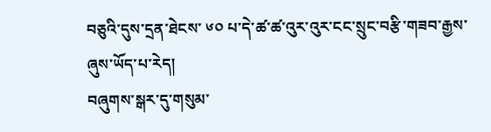བཅུའི་དུས་དྲན་ཐེངས་ ༦༠ པ་དེ་ཚ་ཚ་འུར་འུར་ངང་སྲུང་བརྩི་གཟབ་རྒྱས་ཞུས་ཡོད་པ་རེད།
བཞུགས་སྒར་དུ་གསུམ་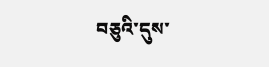བཅུའི་དུས་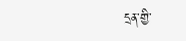དྲན་གྱི་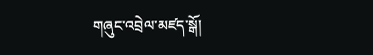གཞུང་འབྲེལ་མཛད་སྒོ།